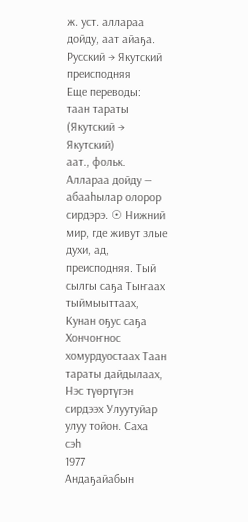ж. уст. аллараа дойду, аат айаҕа.
Русский → Якутский
преисподняя
Еще переводы:
таан тараты (Якутский → Якутский)
аат., фольк. Аллараа дойду — абааһылар олорор сирдэрэ. ☉ Нижний мир, где живут злые духи, ад, преисподняя. Тый сылгы саҕа Тыҥаах тыймыыттаах, Кунан оҕус саҕа Хончоҥнос хомурдуостаах Таан тараты дайдылаах, Нэс түөртүгэн сирдээх Улуутуйар улуу тойон. Саха сэһ
1977
Андаҕайабын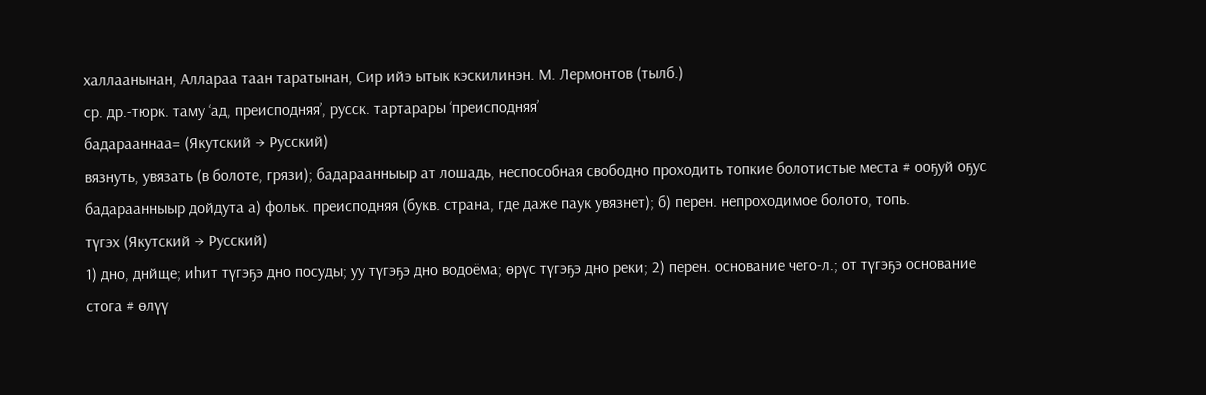халлаанынан, Аллараа таан таратынан, Сир ийэ ытык кэскилинэн. М. Лермонтов (тылб.)
ср. др.-тюрк. таму ‘ад, преисподняя’, русск. тартарары ‘преисподняя’
бадарааннаа= (Якутский → Русский)
вязнуть, увязать (в болоте, грязи); бадараанныыр ат лошадь, неспособная свободно проходить топкие болотистые места # ооҕуй оҕус бадараанныыр дойдута а) фольк. преисподняя (букв. страна, где даже паук увязнет); б) перен. непроходимое болото, топь.
түгэх (Якутский → Русский)
1) дно, днйще; иһит түгэҕэ дно посуды; уу түгэҕэ дно водоёма; өрүс түгэҕэ дно реки; 2) перен. основание чего-л.; от түгэҕэ основание стога # өлүү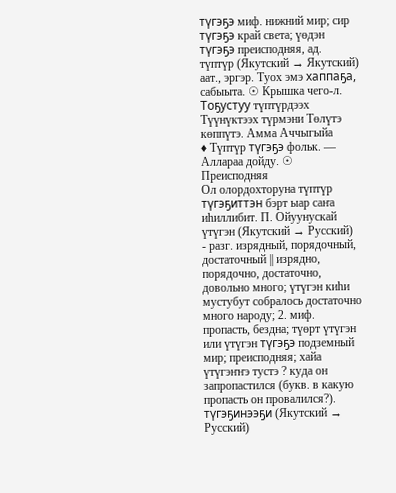түгэҕэ миф. нижний мир; сир түгэҕэ край света; үөдэн түгэҕэ преисподняя, ад.
түптүр (Якутский → Якутский)
аат., эргэр. Туох эмэ хаппаҕа, сабыыта. ☉ Крышка чего-л.
Тоҕустуу түптүрдээх Түүнүктээх түрмэни Төлүтэ көппүтэ. Амма Аччыгыйа
♦ Түптүр түгэҕэ фольк. — Аллараа дойду. ☉ Преисподняя
Ол олордохторуна түптүр түгэҕиттэн бэрт ыар саҥа иһиллибит. П. Ойуунускай
үтүгэн (Якутский → Русский)
- разг. изрядный, порядочный, достаточный || изрядно, порядочно, достаточно, довольно много; үтүгэн киһи мустубут собралось достаточно много народу; 2. миф. пропасть, бездна; түөрт үтүгэн или үтүгэн түгэҕэ подземный мир; преисподняя; хайа үтүгэҥҥэ тустэ ? куда он запропастился (букв. в какую пропасть он провалился?).
түгэҕинээҕи (Якутский → Русский)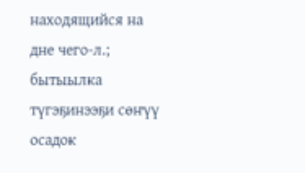находящийся на дне чего-л.; бытыылка түгэҕинээҕи сөҥүү осадок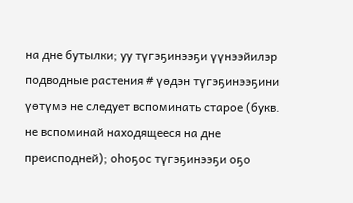на дне бутылки; уу түгэҕинээҕи үүнээйилэр подводные растения # үөдэн түгэҕинээҕини үөтүмэ не следует вспоминать старое (букв. не вспоминай находящееся на дне преисподней); оһоҕос түгэҕинээҕи оҕо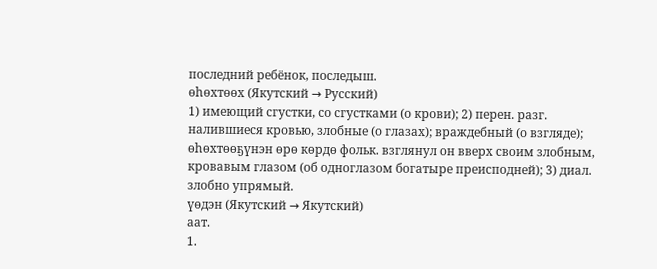последний ребёнок, последыш.
өһөхтөөх (Якутский → Русский)
1) имеющий сгустки, со сгустками (о крови); 2) перен. разг. налившиеся кровью, злобные (о глазах); враждебный (о взгляде); өһөхтөөҕүнэн өрө көрдө фольк. взглянул он вверх своим злобным, кровавым глазом (об одноглазом богатыре преисподней); 3) диал. злобно упрямый.
үөдэн (Якутский → Якутский)
аат.
1.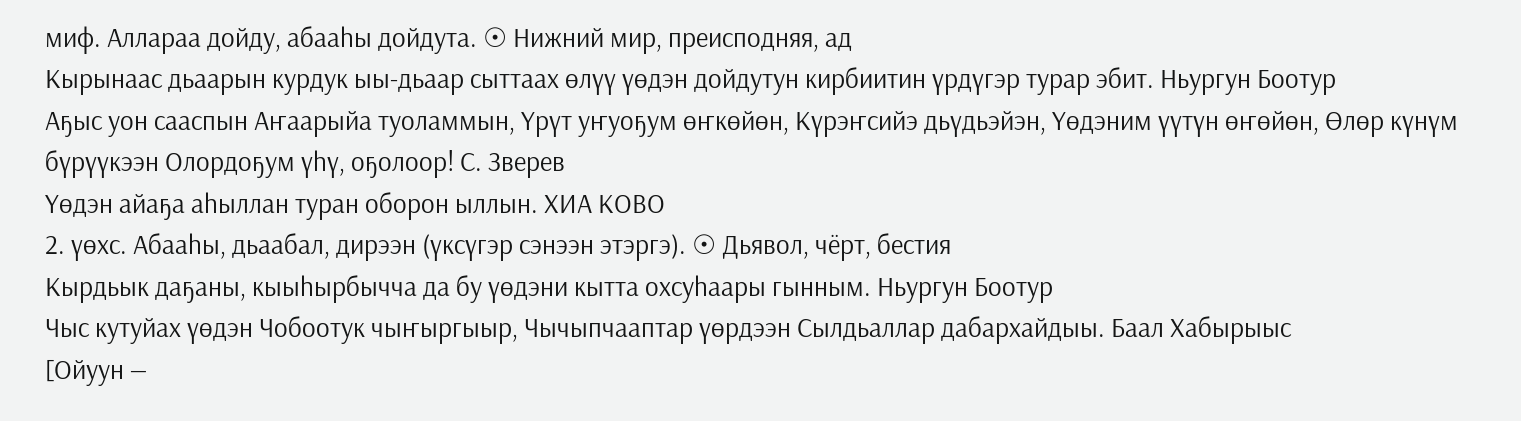миф. Аллараа дойду, абааһы дойдута. ☉ Нижний мир, преисподняя, ад
Кырынаас дьаарын курдук ыы-дьаар сыттаах өлүү үөдэн дойдутун кирбиитин үрдүгэр турар эбит. Ньургун Боотур
Аҕыс уон сааспын Аҥаарыйа туоламмын, Үрүт уҥуоҕум өҥкөйөн, Күрэҥсийэ дьүдьэйэн, Үөдэним үүтүн өҥөйөн, Өлөр күнүм бүрүүкээн Олордоҕум үһү, оҕолоор! С. Зверев
Үөдэн айаҕа аһыллан туран оборон ыллын. ХИА КОВО
2. үөхс. Абааһы, дьаабал, дирээн (үксүгэр сэнээн этэргэ). ☉ Дьявол, чёрт, бестия
Кырдьык даҕаны, кыыһырбычча да бу үөдэни кытта охсуһаары гынным. Ньургун Боотур
Чыс кутуйах үөдэн Чобоотук чыҥыргыыр, Чычыпчааптар үөрдээн Сылдьаллар дабархайдыы. Баал Хабырыыс
[Ойуун —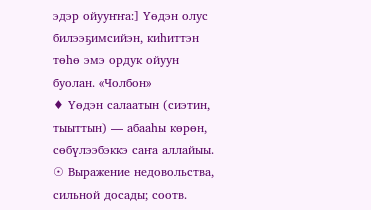эдэр ойууҥҥа:] Үөдэн олус билээҕимсийэн, киһиттэн төһө эмэ ордук ойуун буолан. «Чолбон»
♦ Үөдэн салаатын (сиэтин, тыыттын) — абааһы көрөн, сөбүлээбэккэ саҥа аллайыы. ☉ Выражение недовольства, сильной досады; соотв.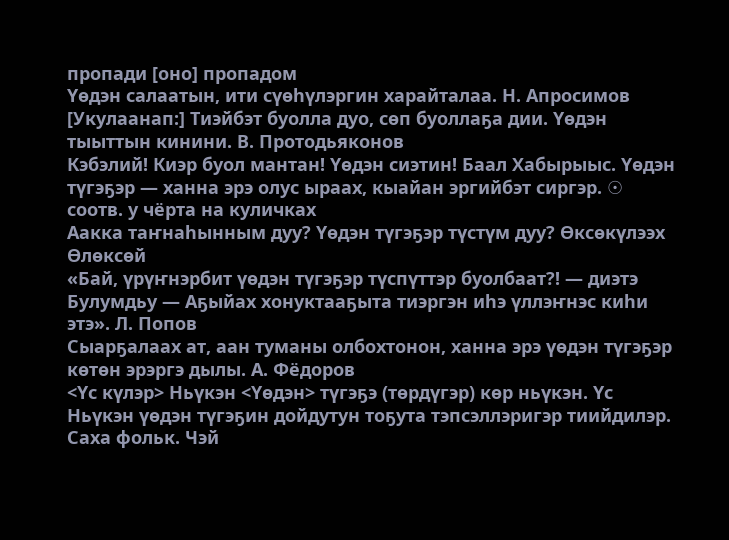пропади [оно] пропадом
Үөдэн салаатын, ити сүөһүлэргин харайталаа. Н. Апросимов
[Укулаанап:] Тиэйбэт буолла дуо, сөп буоллаҕа дии. Үөдэн тыыттын кинини. В. Протодьяконов
Кэбэлий! Киэр буол мантан! Үөдэн сиэтин! Баал Хабырыыс. Үөдэн түгэҕэр — ханна эрэ олус ыраах, кыайан эргийбэт сиргэр. ☉ соотв. у чёрта на куличках
Аакка таҥнаһынным дуу? Үөдэн түгэҕэр түстүм дуу? Өксөкүлээх Өлөксөй
«Бай, үрүҥнэрбит үөдэн түгэҕэр түспүттэр буолбаат?! — диэтэ Булумдьу — Аҕыйах хонуктааҕыта тиэргэн иһэ үллэҥнэс киһи этэ». Л. Попов
Сыарҕалаах ат, аан туманы олбохтонон, ханна эрэ үөдэн түгэҕэр көтөн эрэргэ дылы. А. Фёдоров
<Үс күлэр> Ньүкэн <Үөдэн> түгэҕэ (төрдүгэр) көр ньүкэн. Үс Ньүкэн үөдэн түгэҕин дойдутун тоҕута тэпсэллэригэр тиийдилэр. Саха фольк. Чэй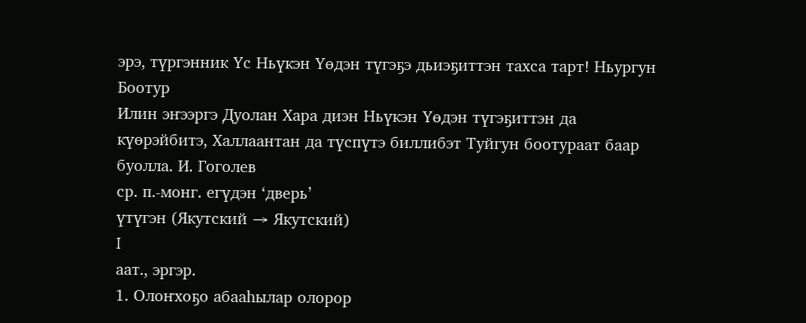эрэ, түргэнник Үс Ньүкэн Үөдэн түгэҕэ дьиэҕиттэн тахса тарт! Ньургун Боотур
Илин эҥээргэ Дуолан Хара диэн Ньүкэн Үөдэн түгэҕиттэн да күөрэйбитэ, Халлаантан да түспүтэ биллибэт Туйгун боотураат баар буолла. И. Гоголев
ср. п.-монг. егүдэн ‘дверь’
үтүгэн (Якутский → Якутский)
I
аат., эргэр.
1. Олоҥхоҕо абааһылар олорор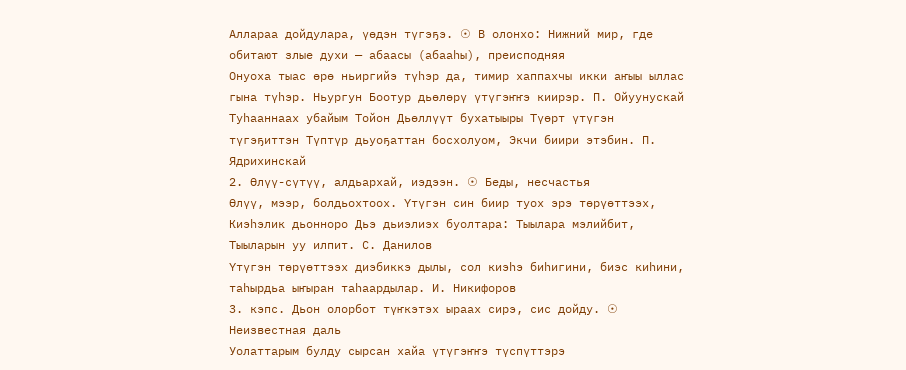Аллараа дойдулара, үөдэн түгэҕэ. ☉ В олонхо: Нижний мир, где обитают злые духи — абаасы (абааһы), преисподняя
Онуоха тыас өрө ньиргийэ түһэр да, тимир хаппахчы икки аҥыы ыллас гына түһэр. Ньургун Боотур дьөлөрү үтүгэҥҥэ киирэр. П. Ойуунускай
Туһааннаах убайым Тойон Дьөллүүт бухатыыры Түөрт үтүгэн түгэҕиттэн Түптүр дьуоҕаттан босхолуом, Экчи биири этэбин. П. Ядрихинскай
2. Өлүү-сүтүү, алдьархай, иэдээн. ☉ Беды, несчастья
Өлүү, мээр, болдьохтоох. Үтүгэн син биир туох эрэ төрүөттээх, Киэһэлик дьонноро Дьэ дьиэлиэх буолтара: Тыылара мэлийбит, Тыыларын уу илпит. С. Данилов
Үтүгэн төрүөттээх диэбиккэ дылы, сол киэһэ биһигини, биэс киһини, таһырдьа ыҥыран таһаардылар. И. Никифоров
3. кэпс. Дьон олорбот түҥкэтэх ыраах сирэ, сис дойду. ☉ Неизвестная даль
Уолаттарым булду сырсан хайа үтүгэҥҥэ түспүттэрэ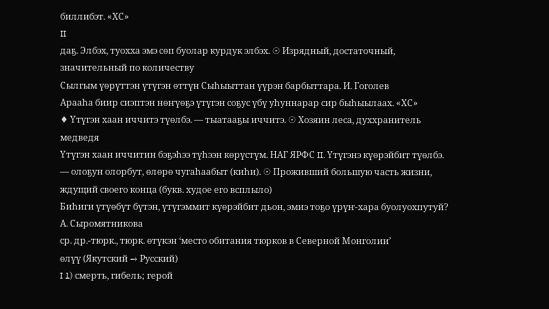биллибэт. «ХС»
II
даҕ. Элбэх, туохха эмэ сөп буолар курдук элбэх. ☉ Изрядный, достаточный, значительный по количеству
Сылгым үөрүттэн үтүгэн өттүн Сыһыыттан үүрэн барбыттара. И. Гоголев
Арааһа биир сиэптэн нөҥүөҕэ үтүгэн соҕус үбү уһуннарар сир быһыылаах. «ХС»
♦ Үтүгэн хаан иччитэ түөлбэ. — тыатааҕы иччитэ. ☉ Хозяин леса, духхранитель медведя
Үтүгэн хаан иччитин бэҕэһээ түһээн көрүстүм. НАГ ЯРФС II. Үтүгэнэ күөрэйбит түөлбэ. — олоҕун олорбут, өлөрө чугаһаабыт (киһи). ☉ Проживший большую часть жизни, ждущий своего конца (букв. худое его всплыло)
Биһиги үтүөбүт бүтэн, үтүгэммит күөрэйбит дьон, эмиэ тоҕо үрүҥ-хара буолуохпутуй? А. Сыромятникова
ср. др.-тюрк., тюрк. өтүкэн ‘место обитания тюрков в Северной Монголии’
өлүү (Якутский → Русский)
I 1) смерть, гибель; герой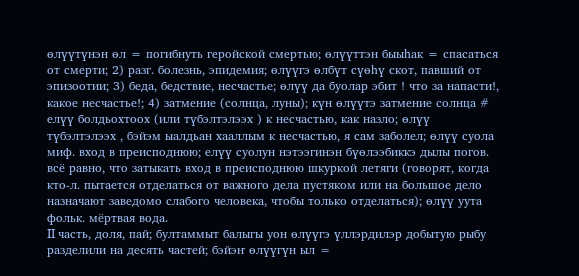өлүүтүнэн өл = погибнуть геройской смертью; өлүүттэн быыһак = спасаться от смерти; 2) разг. болезнь, эпидемия; өлүүгэ өлбүт сүөһү скот, павший от эпизоотии; 3) беда, бедствие, несчастье; өлүү да буолар эбит ! что за напасти!, какое несчастье!; 4) затмение (солнца, луны); күн өлүүтэ затмение солнца # елүү болдьохтоох (или түбэлтэлээх ) к несчастью, как назло; өлүү түбэлтэлээх , бэйэм ыалдьан хааллым к несчастью, я сам заболел; өлүү суола миф. вход в преисподнюю; елүү суолун нэтээгинэн бүөлээбиккэ дылы погов. всё равно, что затыкать вход в преисподнюю шкуркой летяги (говорят, когда кто-л. пытается отделаться от важного дела пустяком или на большое дело назначают заведомо слабого человека, чтобы только отделаться); өлүү уута фольк. мёртвая вода.
II часть, доля, пай; бултаммыт балыгы уон өлүүгэ үллэрдилэр добытую рыбу разделили на десять частей; бэйэҥ өлүүгүн ыл =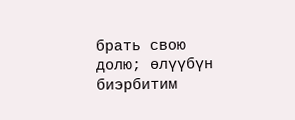брать свою долю; өлүүбүн биэрбитим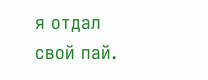я отдал свой пай.